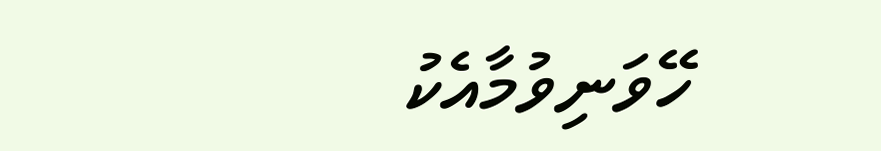ހޭވަނިވުމާއެކު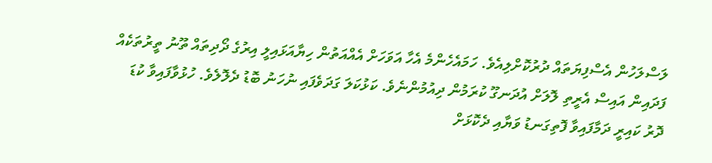ލަސްލަހުން އެސްފިޔަތައް ދުރުކޮށްލިއެވެ. ހަމައެހެންމެ އެހާ އަވަހަށް އެއްއަތުން ހިޔާއަޅައިލީ އިރުގެ ދޯދިތައް ތޫނު ތީރުތަކެއް ފަދައިން އައިސް އެރީތި ލޮލަށް އުދަނގޫ ކުރަމުން ދިއުމުންނެވެ. ކަޅުކަލަ ގަދަވެފައި ނުހަނު ބޮޑު ދެލޮލެވެ. ހުޅުވާފައިވާ ކުޑަ ދޮރު ކައިރީ ދަމާފައިވާ ފޮތިގަނޑު ވަޔާއި ދެކޮޅަށް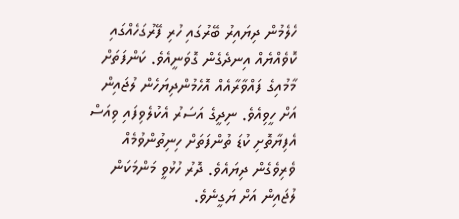ހެލެމުން ދިޔައިރު ބޭރުގައި ހުރި ފޭރުގަހެއްގައި ކޮވެއްޔެއް އިނދެގެން ގޮވަނީއެވެ. ކަންފަތަށް މާމުއިގެ ފައްވާރާއެއް އޮހެމުންދިޔަހެން ލުޖައިން އަށް ހީވިއެވެ. ނިދީގެ އަސަރު އެކުލެވިފައި ވިއަސް އެފިޔާތޮށި ކުޑަ ތުންފަތަށް ހިނިތުންވުމެއް ވެރިވެގެން ދިޔައެވެ. ދޮރު ހުޅުވީ މަންމަކަން ލުޖައިން އަށް ޔަގީނެވެ.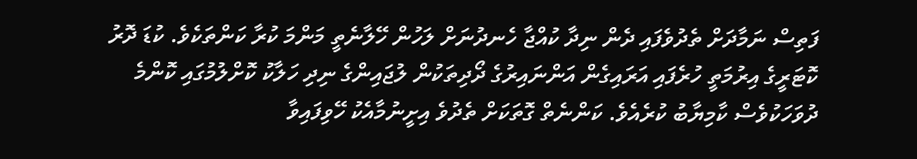ފަތިސް ނަމާދަށް ތެދުވެފައި ދެން ނިދާ ކުއްޖާ ހެނދުނަށް ލަހުން ހޭލާނެތީ މަންމަ ކުރާ ކަންތަކެވެ. ކުޑަ ދޮރު ކޮޓަރީގެ އިރުމަތީ ހުރެފައި އަރައިގެން އަންނައިރުގެ ދޯދިތަކުން ލުޖައިންގެ ނިދި ހަލާކު ކޮށްލުމުގައި ކޮންމެ ދުވަހަކުވެސް ކާމިޔާބު ކުރެއެވެ. ކަންނެތް ގޮތަކަށް ތެދުވެ އިށީނުމާއެކު ހޭވިފައިވާ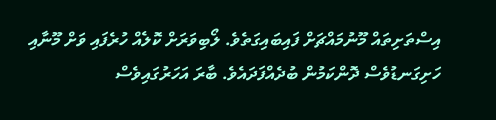އިސްތަށިތައް މޫނުމައްޗަށް ފައިބައިގަތެވެ. ލޯބިވަރަށް ކޮލެއް ހުރެފައި ވަށް މޫނާއި ހަށިގަނޑުވެސް ދޮންކަމުން ބުދެއްފަދައެވެ. ބާރަ އަހަރުގައިވެސް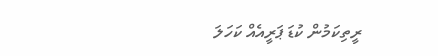ރީތިކަމުން ކުޑަ ޕަރީއެއް ކަހަލަ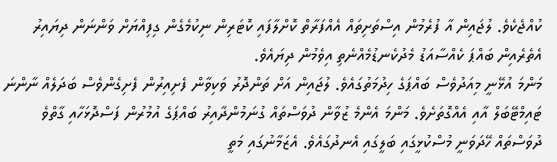ކުއްޖެކެވެ. ލުޖައިން އާ ފުރެމުން އިސްތަށިތައް އެއްފަރާތް ކޮށްލާފައި ކޮޓަރިން ނިކުމެގެން ގިފިއްޔަށް ވަންނަން ދިޔައިރު އެތެރެއިން ބައްޕަ ކެއްސާއަޑު މެދުކެނޑުމެއްނެތި އިވެމުން ދިޔައެވެ.
މަންމަ އުޅޭނީ މިއަދުވެސް ބައްޕަގެ ހިދުމަތުގައެވެ. ލުޖައިން އަށް ތަންދޮރު ވަކިވާން ފެށިއިރުން ފެށިގެންވެސް ބަދަލެއް ނާންނަ ޓައިމްޓޭބަލް އާއި އެއްގޮތަށެވެ. މަންމަ އެންމެ ޒުވާން ދުވަސްތައް ގުނަމުންދާއިރު ބައްޕަގެ އުމުރުން ފަސްދޮޅަހާއި ގާތްވެ ދުވަސްތައް ހޭދަވަނީ މުސްކުޅީގައި ބަލީގައި އެނދުގައެވެ. އެޒަމާނުގައި މަތީ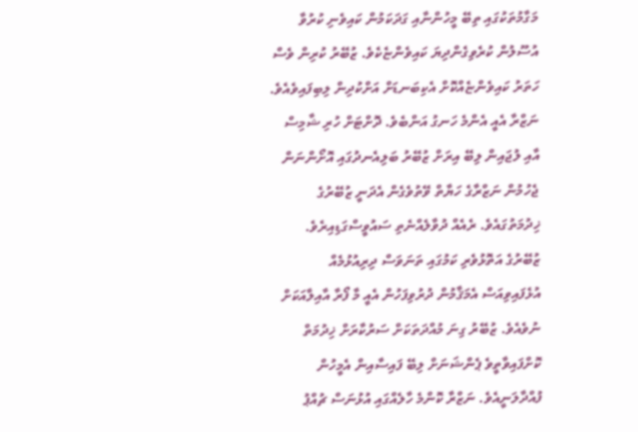މަގާމުތަކުގައި ތިބޭ މީހުންނާއި ގަދަކަމުން ކައިވެނި ކުރުވާ އުސޫލުން ކުރެވިގެންދިޔަ ކައިވެންޏެކެވެ. ޒުބޭރު ކުރިން ވެސް ހަތަރު ކައިވެންޏެއްކޮށް އެކިބަނޑަށް އަށްކުދިން ލިބިފައިވެއެވެ. ނަޒްރާ އެއީ އެންމެ ހަނގު އަންބެވެ. ދޮށްޓަށް ހުރި ޝާމިސް އާއި ލުޖައިން ލިބޭ އިރަށް ޒުބޭރު ބަލިއެނދުގައި އޮށޯންނަން ޖެހުމުން ނަޒްރާގެ ހަޔާތް ވޭތުވެގެން އެދަނީ ޒުބޭރުގެ ޚިދުމަތުގައެވެ. ރެއެއް ދުވާލެއްނެތި ސައުވީސްގަޑިއިރެވެ. ޒުބޭރުގެ އަތޮޅުވެރި ކަމުގައި ތަނަވަސް ދިރިއުޅުމެއް އުޅެފައިވިއަސް އެމަޤާމުން ދުރުވިފަހުން އެއީ މާ ފޯރާ އާއިލާއަކަށް ނުވެއެވެ. ޒުބޭރު ގިނަ މުއްދަތަކަށް ސަރުކާރަށް ޚިދުމަތް ކޮށްފައިވާތީވެ ޕެންޝަނަށް ލިބޭ ފައިސާއިން އެމީހުން ފުއްދާލަނީއެވެ. ނަޒްރާ ކޮންމެ ހާލެއްގައި އުޅުނަސް ޗުއްޕު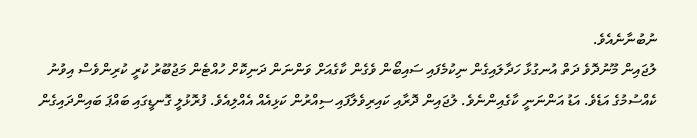ނުބުނާނެއެވެ.
ލުޖައިން މޫނުދޮވެ ދަތް އުނގުޅާ ހަދާލައިގެން ނިކުމެފައި ސައިބޯން ވެގެން ކާގެއަށް ވަންނަން ދަނިކޮށް ހުއްޓެން މަޖުބޫރު ކުރީ ކުރިންވެސް އިވުނު ކެއްސުމުގެ އަޑެވެ. އަޑު އަންނަނީ ކާގެއިންނެވެ. ލުޖައިން ދޮރާއި ކައިރިވެލާފައި ސިއްރުން ކަޅިއެއް އެއްލިއެވެ. ފުރޮޅުލީ ގޮނޑީގައި ބައްޕަ ބައިންދައިގެން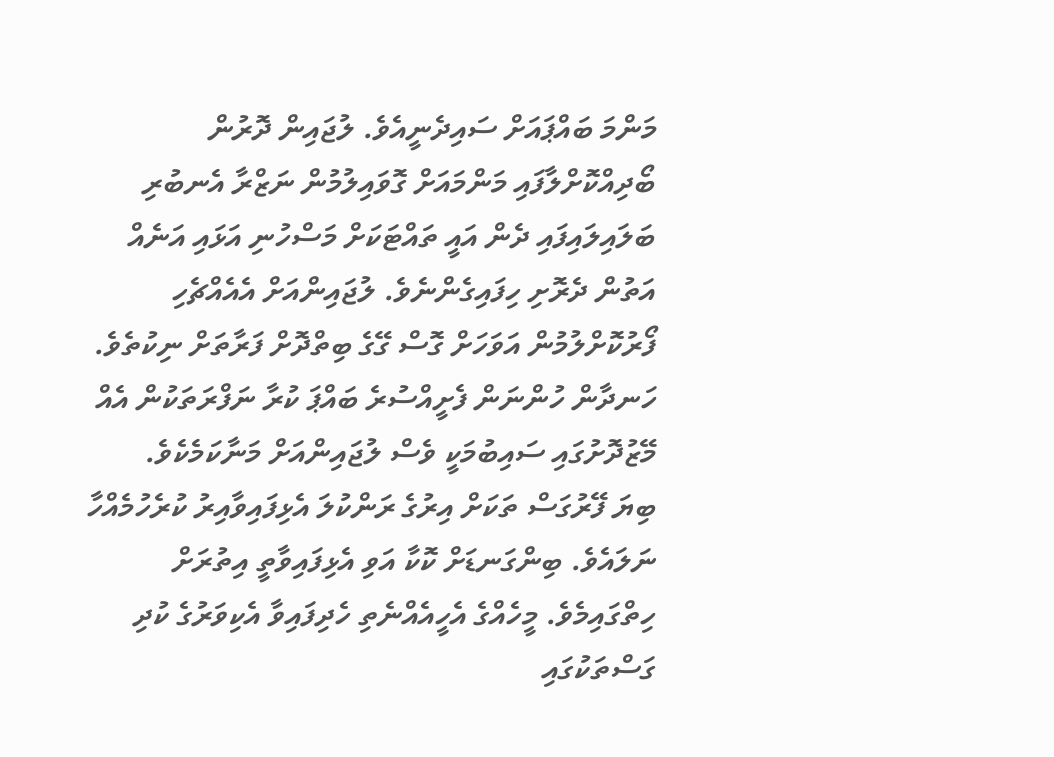މަންމަ ބައްޕައަށް ސައިދެނީއެވެ. ލުޖައިން ދޮރުން ބޯދިއްކޮށްލާފައި މަންމައަށް ގޮވައިލުމުން ނަޒްރާ އެނބުރި ބަލައިލައިފައި ދެން އައީ ތައްޓަކަށް މަސްހުނި އަޅައި އަނެއް އަތުން ދެރޮށި ހިފައިގެންނެވެ. ލުޖައިންއަށް އެއެއްޗެހި ފޯރުކޮށްލުމުން އަވަހަށް ގޮސް ގޭގެ ބިތްދޮށް ފަރާތަށް ނިކުތެވެ. ހަނދާން ހުންނަން ފެށީއްސުރެ ބައްޕަ ކުރާ ނަފްރަތަކުން އެއް މޭޒުދޮށުގައި ސައިބުމަކީ ވެސް ލުޖައިންއަށް މަނާކަމެކެވެ.
ބިޔަ ފޭރުގަސް ތަކަށް އިރުގެ ރަންކުލަ އެޅިފައިވާއިރު ކުރެހުމެއްހާ ނަލައެވެ. ބިންގަނޑަށް ކޮކާ އަވި އެޅިފައިވާތީ އިތުރަށް ހިތްގައިމެވެ. މީހެއްގެ އެހީއެއްނެތި ހެދިފައިވާ އެކިވަރުގެ ކުދި ގަސްތަކުގައި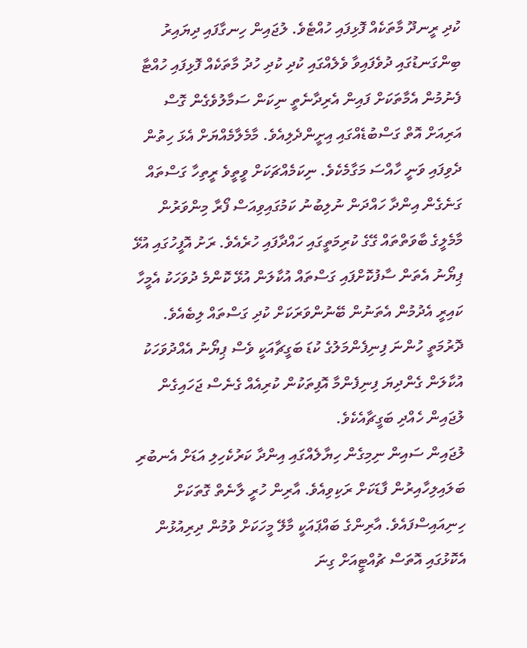ކުދި ރީނދޫ މާތަކެއް ފޮޅިފައި ހުއްޓެވެ. ލުޖައިން ހިނގާފައި ދިޔައިރު ބިންގަނޑުގައި ދުވެފައިވާ ވެލެއްގައި ކުދި ކުދި ހުދު މާތަކެއް ފޮޅިފައި ހުއްޓާ ފެނުމުން އެމާތަކަށް ފައިން އެރިދާނެތީ ނިކަން ސަމާލުވެގެން ގޮސް އަރިއަށް އޮތް ގަސްބުޑެއްގައި އިށީންދެލިއެވެ. މާމެލާމެއްޔަށް އެޅަ ހިތުން ދެވިފައި ވަނީ ހާއްސަ މަގާމެކެވެ. ނިކަމެއްޗަކަށް ވީތީވެ ރީތިހާ ގަސްތައް ގަނެގެން އިންދާ ހައްދަން ނުލިބުނު ކަމުގައިވިއަސް ފޯރާ މިންވަރުން މާމެލީގެ ބާވަތްތައް ގޭގެ ކުރިމަތީގައި ހައްދާފައި ހުރެއެވެ. ރަށު އޮފީހުގައި އުޅޭ ޕިޔޯނު އެތަން ސާފުކޮށްފައި ގަސްތައް އުކާލަން އުޅޭ ކޮންމެ ދުވަހަކު އެމީހާ ކައިރީ އެދުމުން އެތަނުން ބޭނުންވަރަކަށް ކުދި ގަސްތައް ލިބެއެވެ. ދޮރުމަތީ ހުންނަ ފިނިފެންމަލުގެ ކުޑަ ބަގީޗާއަކީ ވެސް ޕިޔޯނު އެއްދުވަހަކު އުކާލަން ގެންދިޔަ ފިނިފެންމާ އޮފިތަކުން ކުރިއެއް ގެނެސް ޖަހައިގެން ލުޖައިން ހެއްދި ބަގީޗާއެކެވެ.
ލުޖައިން ސައިން ނިމިގެން ހިޔާލެއްގައި އިންދާ ކަރުކެހިލި އަޑަށް އެނބުރި ބަލައިލިހާއިރުން ފާޑަކަށް ރަކިވިއެވެ. އާރިން ހުރީ ލާނެތް ގޮތަކަށް ހިނިއައިސްފައެވެ. އާރިންގެ ބައްޕައަކީ މާލޭ މީހަކަށް ވުމުން ދިރިއުޅުން އެކޮޅުގައި އޮތަސް ޗުއްޓީއަށް ގިނަ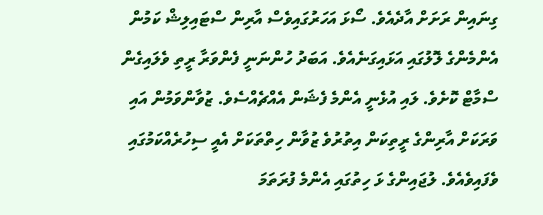ގިނައިން ރަށަށް އާދެއެވެ. ސޯޅަ އަހަރުގައިވެސް އާރިން ސްޓައިލިޝް ކަމުން އެންމެންގެ ލޮލުގައި އަޅައިގަނެއެވެ. އަބަދު ހުންނަނީ ފެންވަރާ ރީތި ވެލައިގެން ސްމާޓް ކޮށެވެ. ލައި އުޅެނީ އެންމެ ފެޝަން އެއްޗެއްސެވެ. ޒުވާންވަމުން އައި ވަރަކަށް އާރިންގެ ރީތިކަން އިތުރުވެ ޒުވާން ހިތްތަކަށް އެއީ ސިހުރެއްކަމުގައި ވެފައިވެއެވެ. ލުޖައިންގެ ޅަ ހިތުގައި އެންމެ ފުރަތަމަ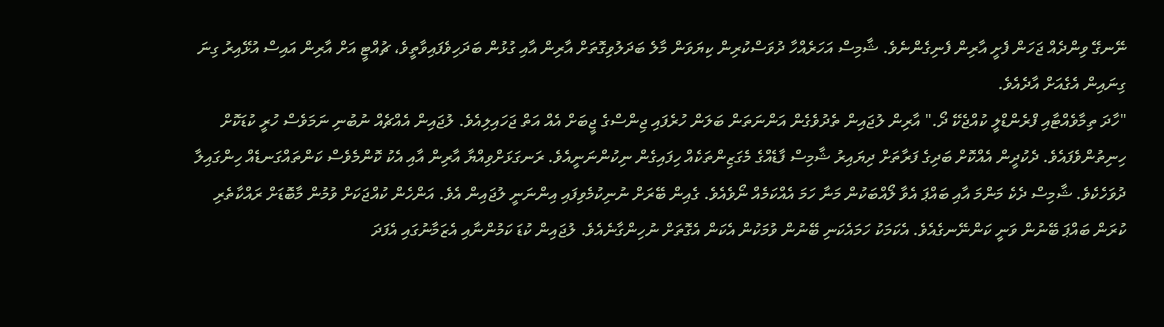ނޭނގޭ ވިންދެއް ޖަހަން ފެށީ އާރިން ފެނިގެންނެވެ. ޝާމިސް އަހަރެއްހާ ދުވަސްކުރިން ކިޔަވަން މާލެ ބަދަލުވިގޮތަށް އާރިން އާއި ގުޅުން ބަދަހިވެފައިވާތީވެ، ޗުއްޓީ އަށް އާރިން އައިސް އުޅޭއިރު ގިނަ ގިނައިން އެގެއަށް އާދެއެވެ.
"ހާދަ ތިމާވެއްޓާއި ފްރެންޑްލީ ކުއްޖެކޭ ދޯ." އާރިން ލުޖައިން ތެދުވެގެން އަންނަތަން ބަލަން ހުރެފައި ޖިންސްގެ ޖީބަށް އެއް އަތް ޖަހައިލިއެވެ. ލުޖައިން އެއްޗެއް ނުބުނި ނަމަވެސް ހުރީ ކުޑަކޮށް ހިނިތުންވެފައެވެ. ދެކުދީން އެއްކޮށް ބަދިގެ ފަރާތަށް ދިޔައިރު ޝާމިސް ފާޑެއްގެ މެގަޒިންތަކެއް ހިފައިގެން ނިކުންނަނީއެވެ. ރަނގަޅަށްވިއްޔާ އާރިން އާއި އެކު ކޮންމެވެސް ކަންތައްގަނޑެއް ހިންގައިލާ ދުވަހެކެވެ. ޝާމިސް ދެކެ މަންމަ އާއި ބައްޕަ އެވާ ލޯއްބަކުން މަނާ ހަމަ އެއްކަމެއް ނޯވެއެވެ. ގެއިން ބޭރަށް ނުނިކުމެވިފައި އިންނަނީ ލުޖައިން އެވެ. އަންހެން ކުއްޖަކަށް ވުމުން މާބޮޑަށް ރައްކާތެރި ކުރަން ބައްޕަ ބޭނުން ވަނީ ކަންނޭނގެއެވެ. އެކަމަކު ހަމައެކަނި ބޭނުން ވުމަކުން އެކަން އެގޮތަށް ނުހިންގާނެއެވެ. ލުޖައިން ކުޑަ ކަމުންނާއި އެޒަމާނުގައި އެފަދަ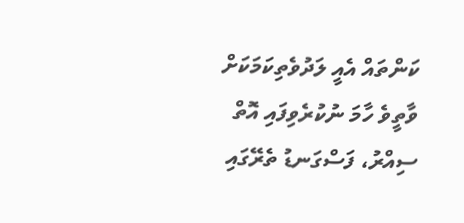ކަންތައް އެއީ ލަދުވެތިކަމަކަށް ވާތީވެ ހާމަ ނުކުރެވިފައި އޮތް ސިއްރު، ފަސްގަނޑު ތެރޭގައި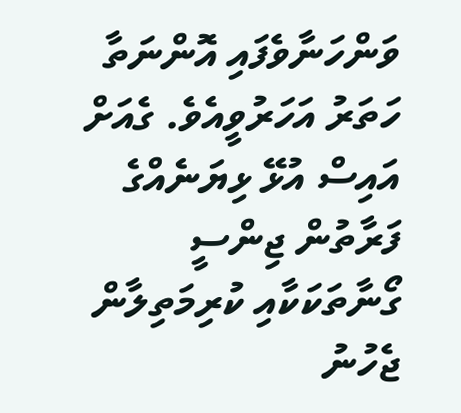ވަންހަނާވެފައި އޮންނަތާ ހަތަރު އަހަރުވީއެވެ. ގެއަށް އައިސް އުޅޭ ޅިޔަނެއްގެ ފަރާތުން ޖިންސީ ގޯނާތަކަކާއި ކުރިމަތިލާން ޖެހުނު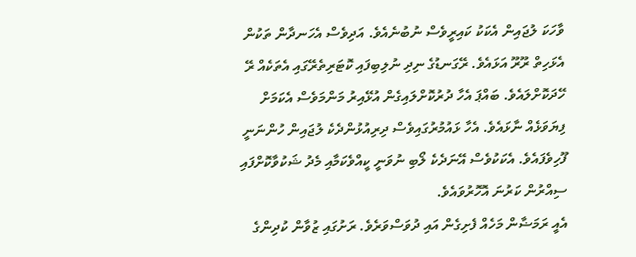ވާހަކަ ލުޖައިން އެކަކު ކައިރީވެސް ނުބުނެއެވެ. އަދިވެސް އެހަނދާން ތަކުން އެޅަހިތް ރޫރޫ އަޅައެވެ. ރޭގަނޑުގެ ނިދި ނުލިބިފައި ކޮޓަރިތެރޭގައި އެތަކެއް ރޭ ހޭދަކޮށްލައެވެ. ބައްޕަ އެހާ ދުރުކޮށްލައިގެން އުޅޭއިރު މަންމަވެސް އެކަމަށް ފިޔަވަޅެއް ނާޅައެވެ. އެހާ ޅައުމުރުގައިވެސް ދިރިއުޅުންދެކެ ލުޖައިން ހުންނަނީ ފޫހިވެފައެވެ. އެކަކުވެސް އޭނަދެކެ ލޯބި ނުވަނީ ކީއްވެކަމާއި މެދު ޝަކުވާކޮށްފައި ސިއްރުން ކަރުނަ އޮހޮރުވައެވެ.
އެއީ ރަމަޟާން މަހެއް ފެށިގެން އައި ދުވަސްވަރެވެ. ރަށުގައި ޒުވާން ކުދިންގެ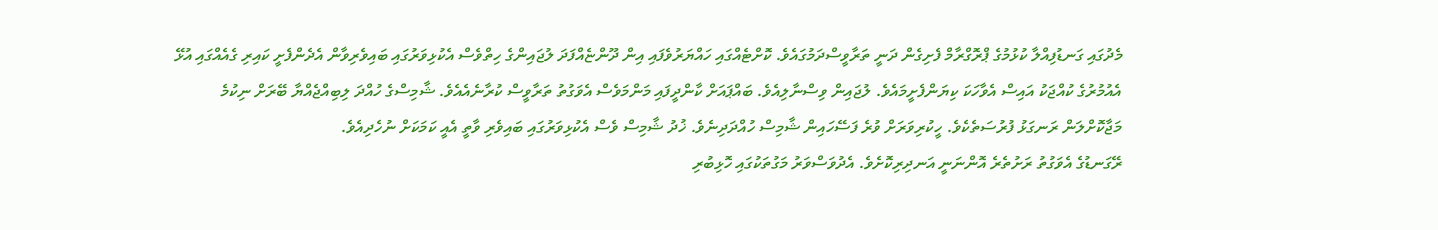މެދުގައި ގަނޑުފިއްލާ ކުޅުމުގެ ޕްރޮގްރާމް ފެށިގެން ދަނީ ތަރާވީސްދަމުގައެވެ. ކޮށްޓެއްގައި ހައްޔަރުވެފައި އިން ދޫންޏެއްފަދަ ލުޖައިންގެ ހިތްވެސް އެކުޅިވަރުގައި ބައިވެރިވާން އެދެންފެށީ ކައިރި ގެއެއްގައި އުޅޭ އެއުމުރުގެ ކުއްޖަކު އައިސް އެވާހަކަ ކިޔަންފެށީމައެވެ. ލުޖައިން ވިސްނާލިއެވެ. ބައްޕައަށް ކާންދީފައި މަންމަވެސް އެވަގުތު ތަރާވީސް ކުރާނެއެއެވެ. ޝާމިސްގެ ހުއްދަ ލިބިއްޖެއްޔާ ބޭރަށް ނިކުމެ މަޖާކޮށްލަން ރަނގަޅު ފުރުސަތެކެވެ. ހީކުރިވަރަށް ވުރެ ފަސޭހައިން ޝާމިސް ހުއްދަދިނެވެ. ޚުދު ޝާމިސް ވެސް އެކުޅިވަރުގައި ބައިވެރި ވާތީ އެއީ ކަމަކަށް ނުހެދިއެވެ.
ރޭގަނޑުގެ އެވަގުތު ރަށުތެރެ އޮންނަނީ އަނދިރިކޮށެވެ. އެދުވަސްވަރު މަގުތަކުގައި ހޮޅިބުރި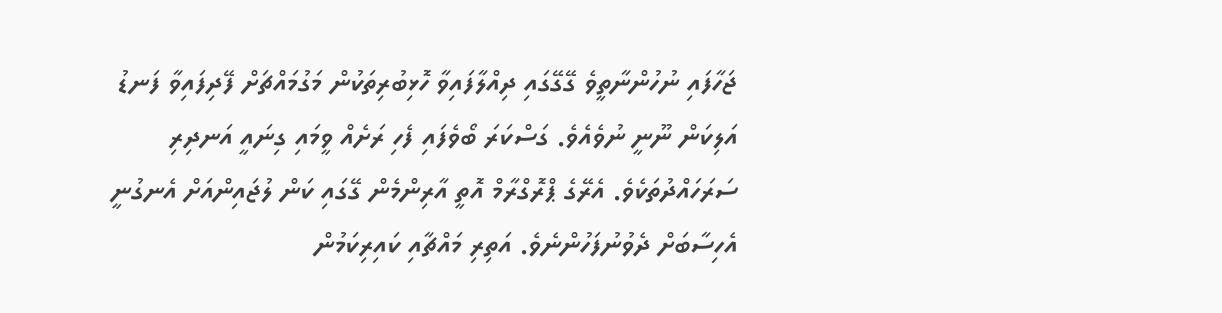ޖަހާފައި ނުހުންނާތީވެ ގޭގޭގައި ދިއްލާފައިވާ ހޮޅިބުރިތަކުން މަގުމައްޗަށް ފޭދިފައިވާ ފަނޑު އަލިކަން ނޫނީ ނުވެއެވެ. ގަސްކަރަ ބޯވެފައި ފެހި ރަށެއް ވީމައި ގިނައީ އަނދިރި ސަރަހައްދުތަކެވެ. އެރޭގެ ޕްރޮގްރާމް އޮތީ އާރިންމެން ގޭގައި ކަން ލުޖައިންއަށް އެނގުނީ އެހިސާބަށް ދެވުނުފަހުންނެވެ. އަތިރި މައްޗާއި ކައިރިކަމުން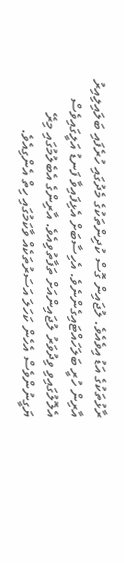ރާޅުތަކުގެ އަޑު އިވެއެވެ. ލުޖައިން ގޮސް ކުދިންތަކުގެ މެދުގައި ހުރެފައި ބަލައިލިއިރު އާރިން ހުރީ ބަލަހައްޓައިގެންނެވެ. އެހިސާބަށް އެޅިފައިވާ ފަނޑު އަލީގައިވެސް އެލޮލުގައިވި ވިދުވަރު ލުޖައިންއަށް ތަފާތުވިއެވެ. އާރިންގެ އެބެލުމުގައި މިރޭ ޔަގީނުންވެސް އެހެން ކަހަލަ އަސަރުތަކެއް ވާކަމުގައި ހިތް އެންގިއެވެ.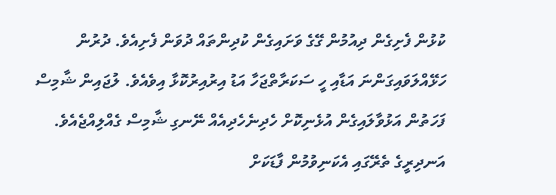ކުޅުން ފެށިގެން ދިއުމުން ގޭގެ ވަށައިގެން ކުދިންތައް ދުވަން ފެށިއެވެ. ދުރުން ހަޅޭއްލަވައިގަންނަ އަޑާއި ހީ ސަކަރާތްޖަހާ އަޑު އިރުއިރުކޮޅާ އިވެއެވެ. ލުޖައިން ޝާމިސް ފަހަތުން އަޅުވާލައިގެން އުޅެނިކޮށް ހެދިނެހެދިއެއް ނޭނގި ޝާމިސް ގެއްލިއްޖެއެވެ. އަނދިރީގެ ތެރޭގައި އެކަނިވުމުން ފާޑަކަށް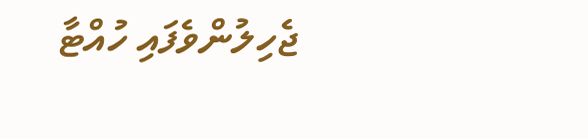ޖެހިލުންވެފައި ހުއްޓާ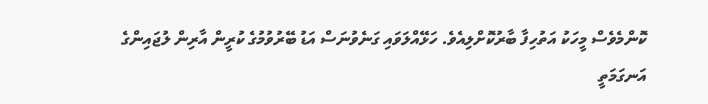ކޮންމެވެސް މީހަކު އަތުހިފާ ބާރުކޮށްލިއެވެ. ހަޅޭއްލަވައި ގަނެވުނަސް އަޑު ބޭރުވުމުގެ ކުރީން އާރިން ލުޖައިންގެ އަނގަމަތީ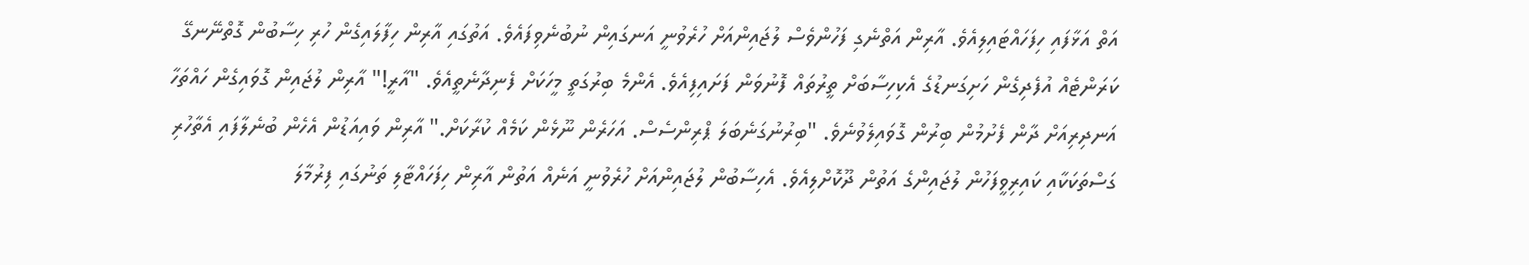އަތް އަޅާފައި ހިފަހައްޓައިލިއެވެ. އާރިން އަތްނެގި ފަހުންވެސް ލުޖައިންއަށް ހުރެވުނީ އަނގައިން ނުބުނެވިފައެވެ. އަތުގައި އާރިން ހިފާލައިގެން ހުރި ހިސާބުން ގޮތްނޭނގޭ ކަރަންޓެއް އުފެދިގެން ހަށިގަނޑުގެ އެކިހިސާބަށް ތީރުތައް ފޮނުވަން ފަށައިފިއެވެ. އެންމެ ބިރުގަތީ މީހަކަށް ފެނިދާނެތީއެވެ. "އާރީ!" އާރިން ލުޖައިން ގޮވައިގެން ހައްތަހާ އަނދިރިއަށް ދާން ފެށުމުން ބިރުން ގޮވައިލެވުނެވެ. "ބިރުނުގަނެބަލަ ޕްރިންސެސް. އަހަރެން ނޫޅެން ކަމެއް ކުރާކަށް." އާރިން ވައިއަޑުން އެހެން ބުނެލާފައި އެތާހުރި ގަސްތަކަކާއި ކައިރިވީފަހުން ލުޖައިންގެ އަތުން ދޫކޮށްލިއެވެ. އެހިސާބުން ލުޖައިންއަށް ހުރެވުނީ އަނެއް އަތުން އާރިން ހިފަހައްޓާލި ތަނުގައި ފިރުމާލަ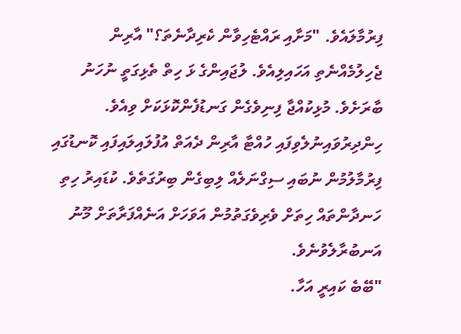ފިރުމާލައެވެ. "މަށާއި ރައްޓެހިވާން ކެރިދާނެތަ؟" އާރިން ޖެހިލުމެއްނެތި އަހައިލިއެވެ. ލުޖައިންގެ ޅަ ހިތް ތެޅިގަތީ ނުހަނު ބާރަށެވެ. މުޅިކުއްޖާ ފިނިވެގެން ގަނޑުފެންކޮޅަކަށް ވިއެވެ. ހިންދިރުވައިނުލެވިފައި ހުއްޓާ އާރިން ދެއަތް އުފުލައިލައިފައި ކޮނޑުގައި ފިރުމާލުމުން ނުބައި ސިގްނަލެއް ލިބިގެން ބިރުގަތެވެ. ކުޑައިރު ހިތި ހަނދާންތައް ހިތަށް ވެރިވެގަތުމުން އަވަހަށް އަނެއްފަރާތަށް މޫނު އަނބުރާލެވުނެވެ.
"ބޭބެ ކައިރީ އަހާ.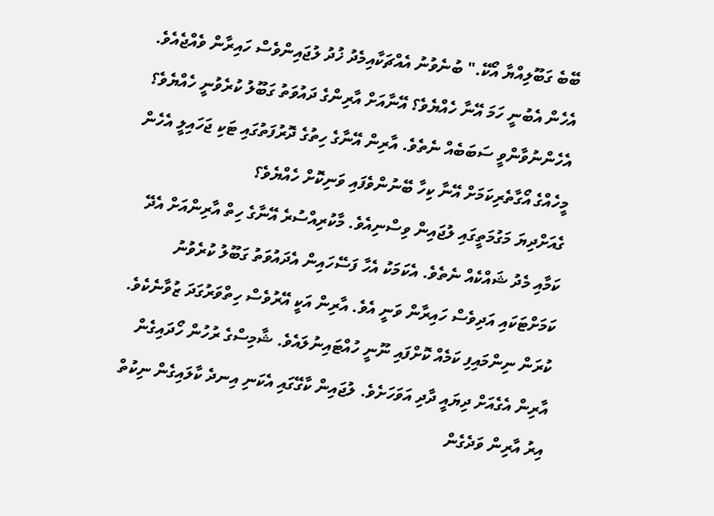ބޭބެ ގަބޫލިއްޔާ އޯކޭ." ބުނެވުނު އެއްޗަކާއިމެދު ޚުދު ލުޖައިންވެސް ހައިރާން ވެއްޖެއެވެ. އެހެން އެބުނީ ހަމަ އޭނާ ހެއްޔެވެ؟ އޭނާއަށް އާރިންގެ ދައުވަތު ގަބޫލު ކުރެވުނީ ހެއްޔެވެ؟ އެހެންނުވާންވީ ސަބަބެއް ނެތެވެ. އާރިން އޭނާގެ ހިތުގެ ދޮރުފަތުގައި ޓަކި ޖަހައިލީ އެހެން މީހެއްގެ އޯގާތެރިކަމަށް އޭނާ ކިހާ ބޭނުންވެފައި ވަނިކޮށް ހެއްޔެވެ؟
ގެއަށްދިޔަ މަގުމަތީގައި ލުޖައިން ވިސްނިއެވެ. މާކުރިއްސުރެ އޭނާގެ ހިތް އާރިންއަށް އެދޭ ކަމާއި މެދު ޝައްކެއް ނެތެވެ. އެކަމަކު އެހާ ފަސޭހައިން އެދައުވަތު ގަބޫލު ކުރެވުނު ކަމަށްޓަކައި އަދިވެސް ހައިރާން ވަނީ އެވެ. އާރިން އަކީ އޭރުވެސް ހިތްވަރުގަދަ ޒުވާނެކެވެ. ކުރަން ނިންމައިފި ކަމެއް ކޮށްފައި ނޫނީ ހުއްޓައިނުލައެވެ. ޝާމިސްގެ ރުހުން ހޯދައިގެން އާރިން އެގެއަށް ދިޔައީ ދާދި އަވަހަށެވެ. ލުޖައިން ކާގޭގައި އެކަނި އިނދެ ކާލައިގެން ނިކުތް އިރު އާރިން ވަދެގެން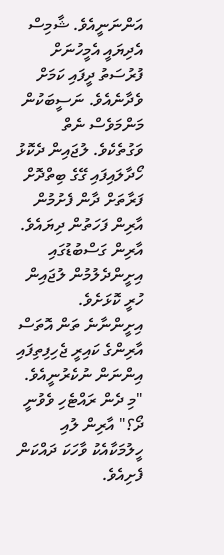އަންނަނީއެވެ. ޝާމިސް އެދިޔައީ އެމީހުނަށް ފުރުސަތު ދީފައި ކަމަށް ވެދާނެއެވެ. ނަސީބަކުން މަންމަވެސް ނެތް ވަގުތެކެވެ. ލުޖައިން ދެކޮޅު ހޯދާލައިފައި ގޭގެ ބިތްދޮށް ފަރާތަށް ދާން ފެށުމުން އާރިން ފަހަތުން ދިޔައެވެ. އާރިން ގަސްބުޑުގައި އިށީންދެލުމުން ލުޖައިން ހުރީ ކޮޅަށެވެ. އިށީންނާނެ ތަން އޮތަސް އާރިންގެ ކައިރީ ޖެހިފިތިފައި އިންނަން ނުކެރުނީއެވެ.
"މި ދެން ރައްޓެހި ވެވުނީ ދޯ؟" އާރިން ލުއި ހީލުމަކާއެކު ވާހަކަ ދައްކަން ފެށިއެވެ.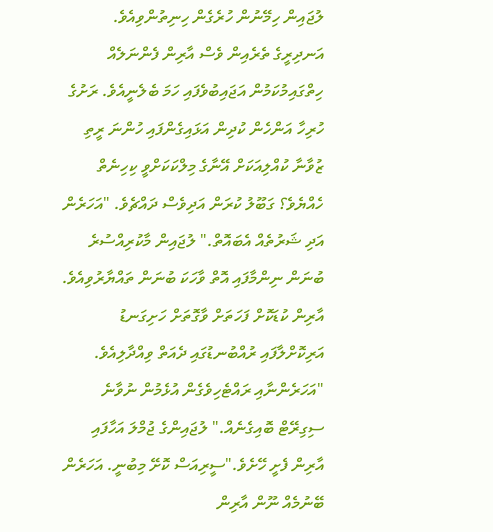ލުޖައިން ހިމޭނުން ހުރެގެން ހިނިތުންވިއެވެ. އަނދިރީގެ ތެރެއިން ވެސް އާރިން ފެންނަލެއް ހިތްގައިމުކަމުން އަޖައިބުވެފައި ހަމަ ބެލެނީއެވެ. ރަށުގެ ހުރިހާ އަންހެން ކުދިން އަޅައިގެންފައި ހުންނަ ރީތި ޒުވާނާ ކުއްލިއަކަށް އޭނާގެ މިލްކަކަށްވީ ކިހިނެތް ހެއްޔެވެ؟ ގަބޫލު ކުރަން އަދިވެސް ދައްޗެވެ. "އަހަރެން އަދި ޝަރުތެއް އެބައޮތް." ލުޖައިން މާކުރިއްސުރެ ބުނަން ނިންމާފައި އޮތް ވާހަކަ ބުނަން ތައްޔާރުވިއެވެ. އާރިން ކުޑަކޮށް ފަހަތަށް ވާގޮތަށް ހަށިގަނޑު އަރިކޮށްލާފައި ރުއްބުނޑުގައި ދެއަތް ވިއްދާލިއެވެ. "އަހަރެންނާއި ރައްޓެހިވެގެން އުޅެމުން ނުވާނެ ސިގިރޭޓް ބޮއިގެނެއް." ލުޖައިންގެ ޖުމްލަ އަހާފައި އާރިން ފެށީ ހޭށެވެ."ސީރިއަސް ކޮށޭ މިބުނީ. އަހަރެން ބޭނުމެއް ނޫން އާރިން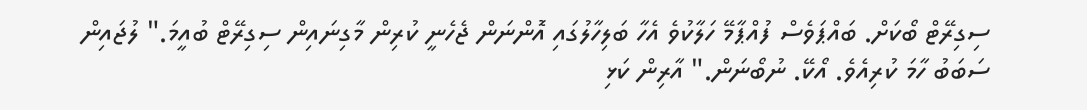ސިގިރޭޓް ބޯކަށް. ބައްޕަވެސް ފުއްޕާމޭ ހަލާކުވެ އެހާ ބަލިހާލުގައި އޮންނަން ޖެހެނީ ކުރިން މާގިނައިން ސިގިރޭޓް ބުއީމަ." ލުޖައިން ސަބަބު ހާމަ ކުރިއެވެ. އޯކޭ. ނުބޯނަން." އާރިން ކަޅި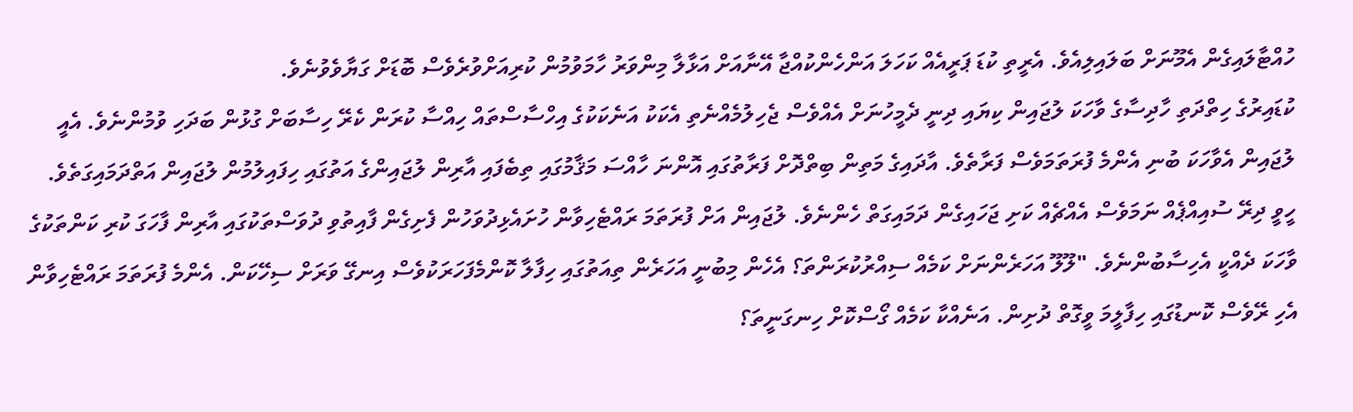ހުއްޓާލައިގެން އެމޫނަށް ބަލައިލިއެވެ. އެރީތި ކުޑަ ޕަރީއެއް ކަހަލަ އަންހެންކުއްޖާ އޭނާއަށް އަޅާލާ މިންވަރު ހާމަވުމުން ކުރިއަށްވުރެވެސް ބޮޑަށް ގަޔާވެވުނެވެ.
ކުޑައިރުގެ ހިތްދަތި ހާދިސާގެ ވާހަކަ ލުޖައިން ކިޔައި ދިނީ ދެމީހުނަށް އެއްވެސް ޖެހިލުމެއްނެތި އެކަކު އަނެކަކުގެ އިހްސާސްތައް ހިއްސާ ކުރަން ކެރޭ ހިސާބަށް ގުޅުން ބަދަހި ވުމުންނެވެ. އެއީ ލުޖައިން އެވާހަކަ ބުނި އެންމެ ފުރަތަމަވެސް ފަރާތެވެ. އާދައިގެ މަތިން ބިތްދޮށް ފަރާތުގައި އޮންނަ ހާއްސަ މަޤާމުގައި ތިބެފައި އާރިން ލުޖައިންގެ އަތުގައި ހިފައިލުމުން ލުޖައިން އަތްދަމައިގަތެވެ. ހީވީ ދިރޭ ސުއިއްޕެއް ނަމަވެސް އެއްޗެއް ކަށި ޖަހައިގެން ދަމައިގަތް ހެންނެވެ. ލުޖައިން އަށް ފުރަތަމަ ރައްޓެހިވާން ހުށައެޅިދުވަހުން ފެށިގެން ފާއިތުވި ދުވަސްތަކުގައި އާރިން ފާހަގަ ކުރި ކަންތަކުގެ ވާހަކަ ދެއްކީ އެހިސާބުންނެވެ. "ލޫލޫ އަހަރެންނަށް ކަމެއް ސިއްރުކުރަންތަ؟ އެހެން މިބުނީ އަހަރެން ތިއަތުގައި ހިފާލާ ކޮންމެފަހަރަކުވެސް އިނގޭ ވަރަށް ސިހޭކަން. އެންމެ ފުރަތަމަ ރައްޓެހިވާން އެހި ރޭވެސް ކޮނޑުގައި ހިފާލީމަ ވީގޮތް ދުށިން. އަނެއްކާ ކަމެއް ގޯސްކޮށް ހިނގަނީތަ؟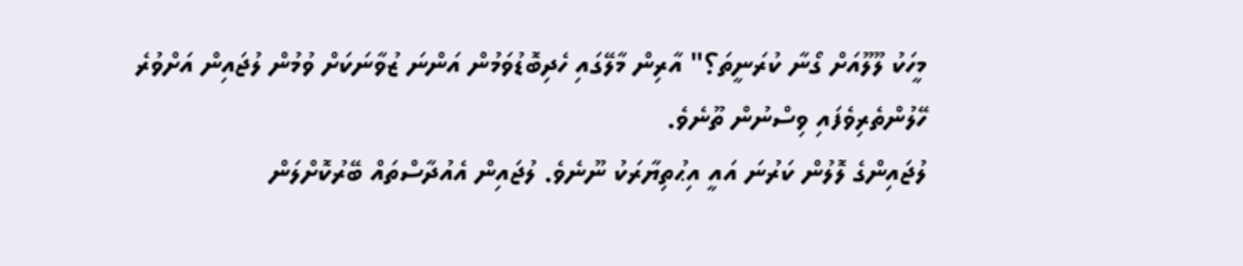މީހަކު ލޫލޫއަށް ގޯނާ ކުރަނީތަ؟" އާރިން މާލޭގައި ހެދިބޮޑުވަމުން އަންނަ ޒުވާނަކަށް ވުމުން ލުޖައިން އަށްވުރެ ހޭލުންތެރިވެފައި ވިސްނުން ތޫނެވެ.
ލުޖައިންގެ ލޮލުން ކަރުނަ އައީ އިޙުތިޔާރަކު ނޫނެވެ. ލުޖައިން އެއުދާސްތައް ބޭރުކޮށްލަން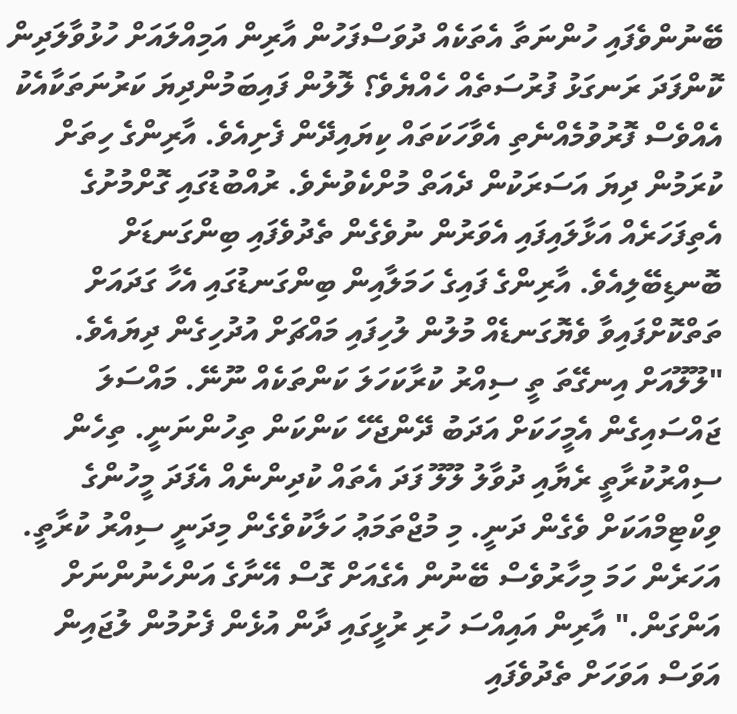ބޭނުންވެފައި ހުންނަތާ އެތަކެއް ދުވަސްފަހުން އާރިން އަމިއްލައަށް ހުޅުވާލަދިން ކޮންފަދަ ރަނގަޅު ފުރުސަތެއް ހެއްޔެވެ؟ ލޮލުން ފައިބަމުންދިޔަ ކަރުނަތަކާއެކު އެއްވެސް ފޮރުވުމެއްނެތި އެވާހަކަތައް ކިޔައިދޭން ފެށިއެވެ. އާރިންގެ ހިތަށް ކުރަމުން ދިޔަ އަސަރަކުން ދެއަތް މުށްކެވުނެވެ. ރުއްބުޑުގައި ގޮށްމުށުގެ އެތިފަހަރެއް އަޅާލައިފައި އެވަރުން ނުވެގެން ތެދުވެފައި ބިންގަނޑަށް ބޮނޑިބޭލިއެވެ. އާރިންގެ ފައިގެ ހަމަލާއިން ބިންގަނޑުގައި އެހާ ގަދައަށް ތަތްކޮށްފައިވާ ވެޔޮގަނޑެއް މުލުން ލުހިފައި މައްޗަށް އުދުހިގެން ދިޔައެވެ.
"ލޫލޫއަށް އިނގޭތަ ތީ ސިއްރު ކުރާކަހަލަ ކަންތަކެއް ނޫނޭ. މައްސަލަ ޖައްސައިގެން އެމީހަކަށް އަދަބު ދޭންޖެހޭ ކަންކަން ތިހުންނަނީ. ތިހެން ސިއްރުކުރާތީ ރެޔާއި ދުވާލު ލޫލޫ ފަދަ އެތައް ކުދިންނެއް އެފަދަ މީހުންގެ ވިކްޓިމްއަކަށް ވެގެން ދަނީ. މި މުޖްތަމަޢު ހަލާކުވެގެން މިދަނީ ސިއްރު ކުރާތީ. އަހަރެން ހަމަ މިހާރުވެސް ބޭނުން އެގެއަށް ގޮސް އޭނާގެ އަންހެނުންނަށް އަންގަން." އާރިން އައިއްސަ ހުރި ރުޅީގައި ދާން އުޅެން ފެށުމުން ލުޖައިން އަވަސް އަވަހަށް ތެދުވެފައި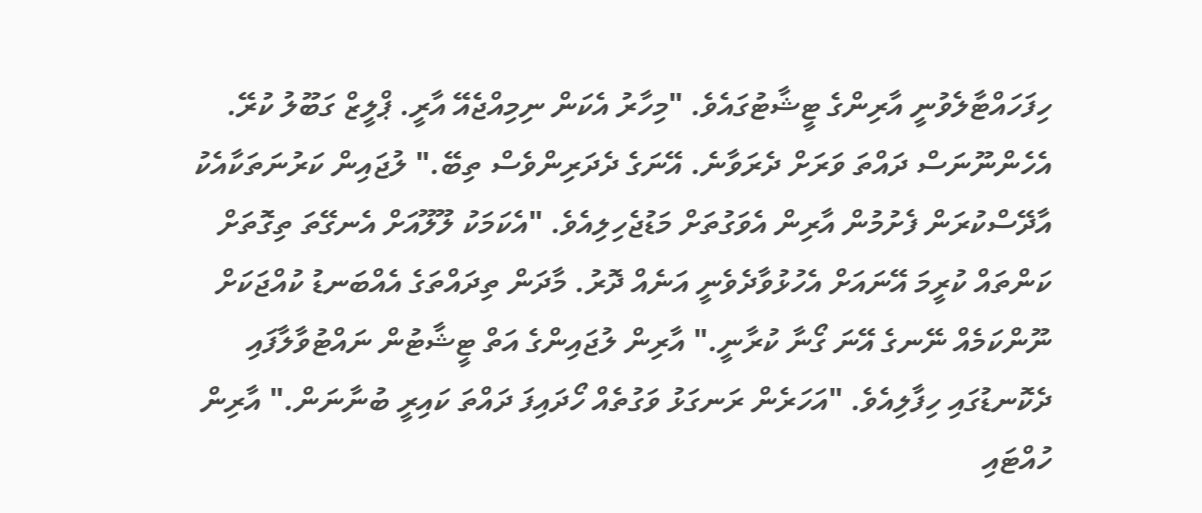ހިފަހައްޓާލެވުނީ އާރިންގެ ޓީޝާޓުގައެވެ. "މިހާރު އެކަން ނިމިއްޖެއޭ އާރީ. ޕްލީޒް ގަބޫލު ކުރޭ. އެހެންނޫނަސް ދައްތަ ވަރަށް ދެރަވާނެ. އޭނަގެ ދެދަރިންވެސް ތިބޭ." ލުޖައިން ކަރުނަތަކާއެކު އާދޭސްކުރަން ފެށުމުން އާރިން އެވަގުތަށް މަޑުޖެހިލިއެވެ. "އެކަމަކު ލޫލޫއަށް އެނގޭތަ ތިގޮތަށް ކަންތައް ކުރީމަ އޭނައަށް އެހުޅުވާދެވެނީ އަނެއް ދޮރު. މާދަން ތިދައްތަގެ އެއްބަނޑު ކުއްޖަކަށް ނޫންކަމެއް ނޭނގެ އޭނަ ގޯނާ ކުރާނީ." އާރިން ލުޖައިންގެ އަތް ޓީޝާޓުން ނައްޓުވާލާފައި ދެކޮނޑުގައި ހިފާލިއެވެ. "އަހަރެން ރަނގަޅު ވަގުތެއް ހޯދައިފަ ދައްތަ ކައިރީ ބުނާނަން." އާރިން ހުއްޓައި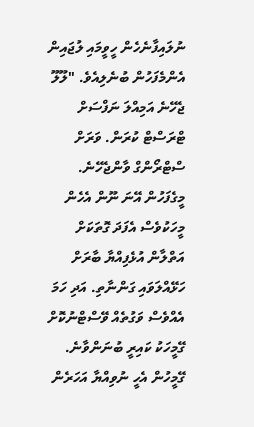ނުލައިފާނެހެން ހީވީމައި ލުޖައިން އެންމެފަހުން ބުނެލިއެވެ. "ލޫލޫ ޖެހޭނެ އަމިއްލަ ނަފްސަށް ޓްރަސްޓް ކުރަން. ވަރަށް ސްޓްރޯންގް ވާންޖެހޭނެ. މީގެފަހުން އޭނަ ނޫން އެހެން މީހަކުވެސް އެފަދަ ގޮތަކަށް އަތްލާން އުޅެފިއްޔާ ބާރަށް ހަޅޭއްލަވައި ގަންނާތި. އަދި ހަމަ އެއްވެސް ވަގުތެއް ވޭސްޓްނުކޮށް ގޭމީހަކު ކައިރީ ބުނަންވާނެ. ގޭމީހުން އެހީ ނުވިއްޔާ އަހަރެން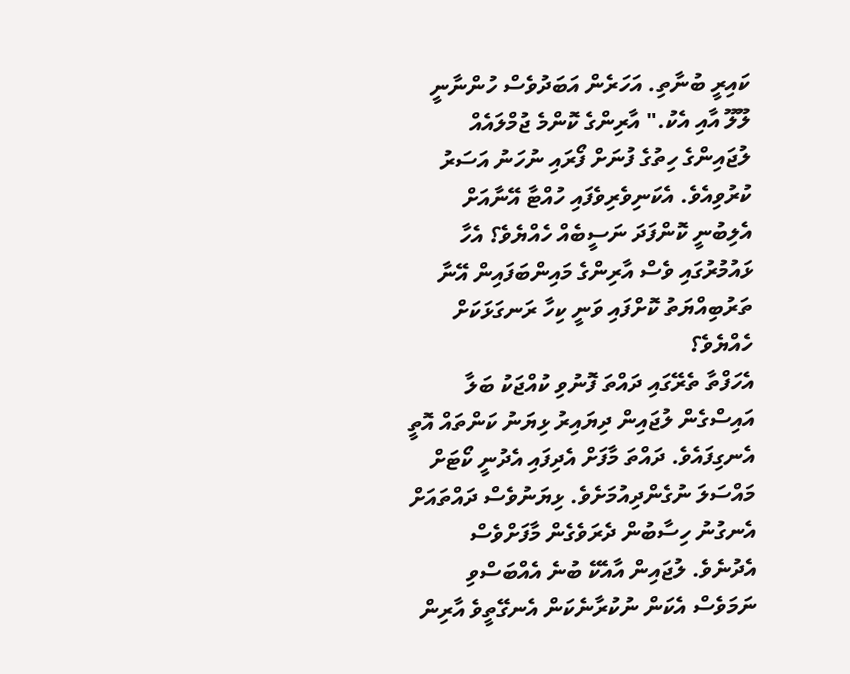ކައިރީ ބުނާތި. އަހަރެން އަބަދުވެސް ހުންނާނީ ލޫލޫ އާއި އެކު." އާރިންގެ ކޮންމެ ޖުމްލައެއް ލުޖައިންގެ ހިތުގެ ފުނަށް ފޯރައި ނުހަނު އަސަރު ކުރުވިއެވެ. އެކަނިވެރިވެފައި ހުއްޓާ އޭނާއަށް އެލިބުނީ ކޮންފަދަ ނަސީބެއް ހެއްޔެވެ؟ އެހާ ޅައުމުރުގައި ވެސް އާރިންގެ މައިންބަފައިން އޭނާ ތަރުބިއްޔަތު ކޮށްފައި ވަނީ ކިހާ ރަނގަޅަކަށް ހެއްޔެވެ؟
އެހަފްތާ ތެރޭގައި ދައްތަ ފޮނުވި ކުއްޖަކު ބަލާ އައިސްގެން ލުޖައިން ދިޔައިރު ޅިޔަނު ކަންތައް އޮތީ އެނގިފައެވެ. ދައްތަ މާފަށް އެދިފައި އެދުނީ ކޯޓަށް މައްސަލަ ނުގެންދިއުމަށެވެ. ޅިޔަނުވެސް ދައްތައަށް އެނގުނު ހިސާބުން ދެރަވެގެން މާފަށްވެސް އެދުނެވެ. ލުޖައިން އާއެކޭ ބުނެ އެއްބަސްވި ނަމަވެސް އެކަން ނުކުރާނެކަން އެނގޭތީވެ އާރިން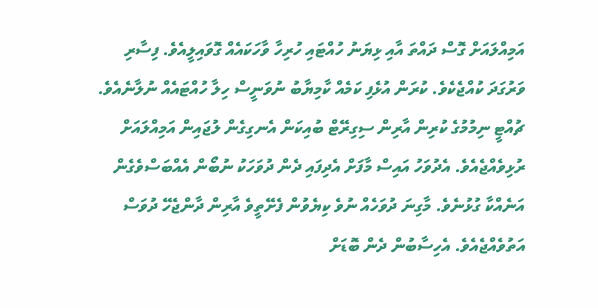އަމިއްލައަށް ގޮސް ދައްތަ އާއި ޅިޔަނު ހުއްޓައި ހުރިހާ ވާހަކައެއް ގޮވައިލީއެވެ. ފިސާރި ވަރުގަދަ ކުއްޖެކެވެ. ކުރަން އުޅެފި ކަމެއް ކާމިޔާބު ނުވަނީސް ހިލާ ހުއްޓައެއް ނުލާނެއެވެ.
ޗުއްޓީ ނިމުމުގެ ކުރިން އާރިން ސިގިރޭޓް ބުއިކަން އެނގިގެން ލުޖައިން އަމިއްލައަށް ރުޅިވެއްޖެއެވެ. އެދުވަހު އައިސް މާފަށް އެދިފައި ދެން ދުވަހަކު ނުބޯން އެއްބަސްވެގެން އަނެއްކާ ގުޅުނެވެ. މާގިނަ ދުވަހެއް ނުވެ ކިޔެވުން ފެށޭތީވެ އާރިން ދާންޖެހޭ ދުވަސް އަތުވެއްޖެއެވެ. އެހިސާބުން ދެން ބޮޑަށް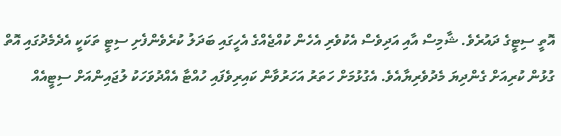އޮތީ ސިޓީގެ ދައުރެވެ. ޝާމިސް އާއި އަދިވެސް އެކުވެރި އެހެން ކުއްޖެއްގެ އެހީގައި ބަދަލު ކުރެވެންފެށި ސިޓީ ތަކަކީ އެދެމެދުގައި އޮތް ގުޅުން ކުރިއަށް ގެންދިޔަ މެދުވެރިޔާއެވެ. އެގުޅުމަށް ހަތަރު އަހަރުވާން ކައިރިވެފައި ހުއްޓާ އެއްދުވަހަކު ލުޖައިންއަށް ސިޓީއެއް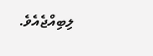ލިބިއްޖެއެވެ.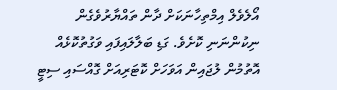އޯލެވެލް އިމްތިހާނަކަށް ދާން ތައްޔާރުވެގެން ނިކުންނަނި ކޮށެވެ. ގަޑި ބަލާލައިފައި ވަގުތުކޮޅެއް އޮތުމުން ލުޖައިން އަވަހަށް ކޮޓަރިއަށް ގޮއްސައި ސިޓީ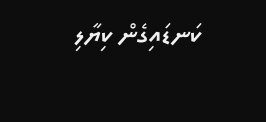ކަނޑައިގެން ކިޔާލި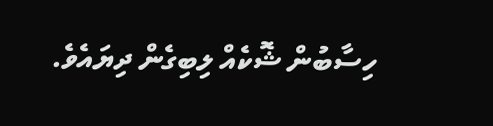ހިސާބުން ޝޮކެއް ލިބިގެން ދިޔައެވެ.